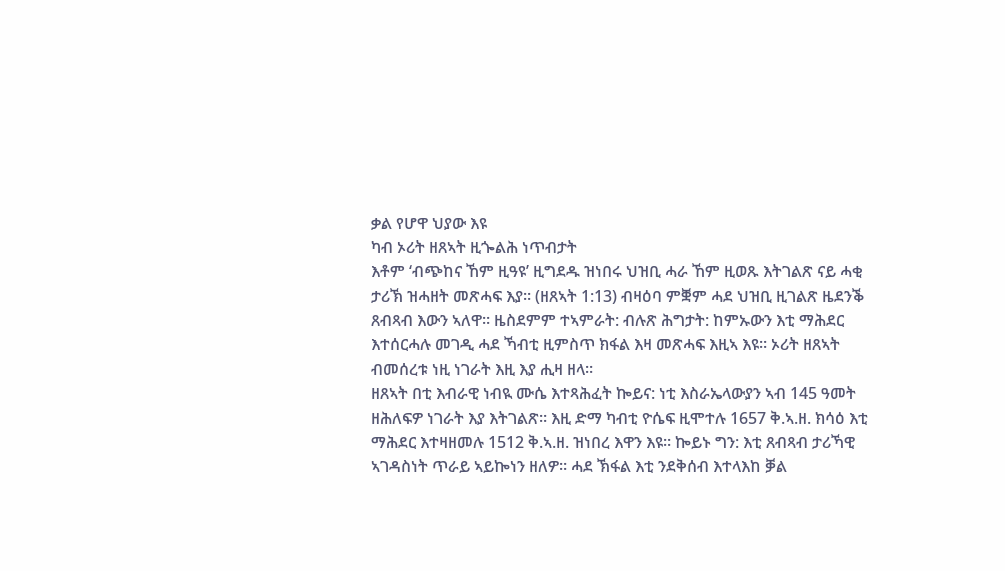ቃል የሆዋ ህያው እዩ
ካብ ኦሪት ዘጸኣት ዚጐልሕ ነጥብታት
እቶም ‘ብጭከና ኸም ዚዓዩ’ ዚግደዱ ዝነበሩ ህዝቢ ሓራ ኸም ዚወጹ እትገልጽ ናይ ሓቂ ታሪኽ ዝሓዘት መጽሓፍ እያ። (ዘጸኣት 1:13) ብዛዕባ ምቛም ሓደ ህዝቢ ዚገልጽ ዜደንቕ ጸብጻብ እውን ኣለዋ። ዜስደምም ተኣምራት: ብሉጽ ሕግታት: ከምኡውን እቲ ማሕደር እተሰርሓሉ መገዲ ሓደ ኻብቲ ዚምስጥ ክፋል እዛ መጽሓፍ እዚኣ እዩ። ኦሪት ዘጸኣት ብመሰረቱ ነዚ ነገራት እዚ እያ ሒዛ ዘላ።
ዘጸኣት በቲ እብራዊ ነብዪ ሙሴ እተጻሕፈት ኰይና: ነቲ እስራኤላውያን ኣብ 145 ዓመት ዘሕለፍዎ ነገራት እያ እትገልጽ። እዚ ድማ ካብቲ ዮሴፍ ዚሞተሉ 1657 ቅ.ኣ.ዘ. ክሳዕ እቲ ማሕደር እተዛዘመሉ 1512 ቅ.ኣ.ዘ. ዝነበረ እዋን እዩ። ኰይኑ ግን: እቲ ጸብጻብ ታሪኻዊ ኣገዳስነት ጥራይ ኣይኰነን ዘለዎ። ሓደ ኽፋል እቲ ንደቅሰብ እተላእከ ቓል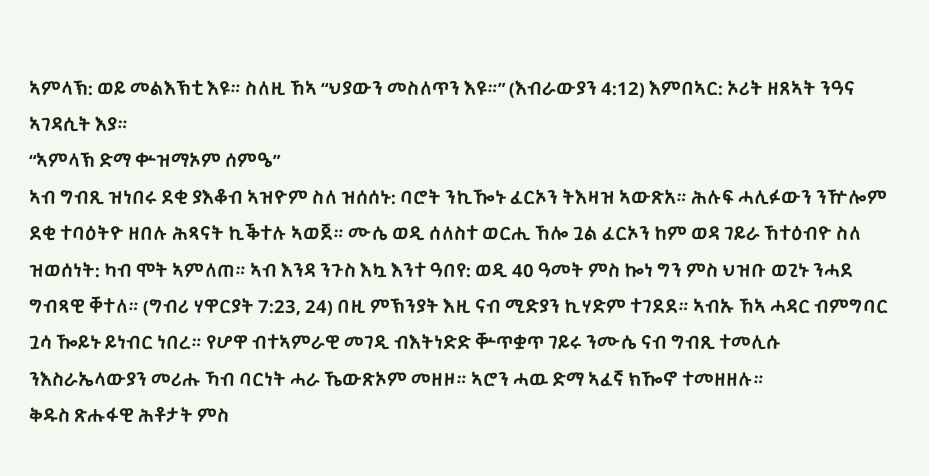ኣምላኽ: ወይ መልእኽቲ እዩ። ስለዚ ኸኣ “ህያውን መስለጥን እዩ።” (እብራውያን 4:12) እምበኣር: ኦሪት ዘጸኣት ንዓና ኣገዳሲት እያ።
“ኣምላኽ ድማ ቍዝማኦም ሰምዔ”
ኣብ ግብጺ ዝነበሩ ደቂ ያእቆብ ኣዝዮም ስለ ዝሰሰኑ: ባሮት ንኪዀኑ ፈርኦን ትእዛዝ ኣውጽአ። ሕሉፍ ሓሊፉውን ንዅሎም ደቂ ተባዕትዮ ዘበሉ ሕጻናት ኪቕተሉ ኣወጀ። ሙሴ ወዲ ሰለስተ ወርሒ ኸሎ ጓል ፈርኦን ከም ወዳ ገይራ ኸተዕብዮ ስለ ዝወሰነት: ካብ ሞት ኣምለጠ። ኣብ እንዳ ንጉስ እኳ እንተ ዓበየ: ወዲ 40 ዓመት ምስ ኰነ ግን ምስ ህዝቡ ወጊኑ ንሓደ ግብጻዊ ቐተለ። (ግብሪ ሃዋርያት 7:23, 24) በዚ ምኽንያት እዚ ናብ ሚድያን ኪሃድም ተገደደ። ኣብኡ ኸኣ ሓዳር ብምግባር ጓሳ ዀይኑ ይነብር ነበረ። የሆዋ ብተኣምራዊ መገዲ ብእትነድድ ቝጥቋጥ ገይሩ ንሙሴ ናብ ግብጺ ተመሊሱ ንእስራኤላውያን መሪሑ ኻብ ባርነት ሓራ ኼውጽኦም መዘዞ። ኣሮን ሓዉ ድማ ኣፈኛ ክዀኖ ተመዘዘሉ።
ቅዱስ ጽሑፋዊ ሕቶታት ምስ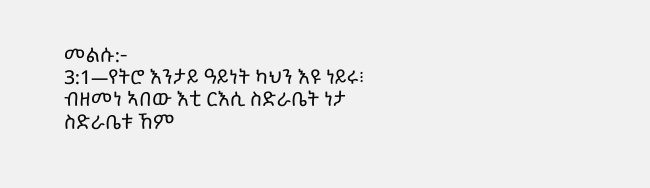መልሱ:-
3:1—የትሮ እንታይ ዓይነት ካህን እዩ ነይሩ፧ ብዘመነ ኣበው እቲ ርእሲ ስድራቤት ነታ ስድራቤቱ ኸም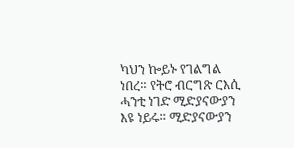ካህን ኰይኑ የገልግል ነበረ። የትሮ ብርግጽ ርእሲ ሓንቲ ነገድ ሚድያናውያን እዩ ነይሩ። ሚድያናውያን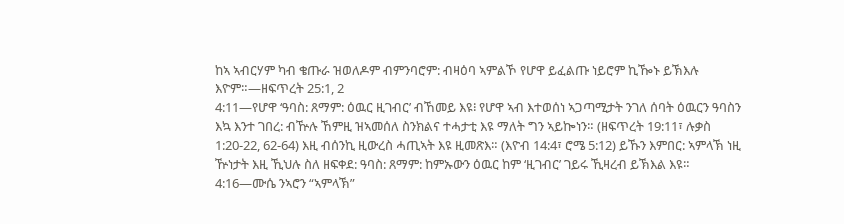ከኣ ኣብርሃም ካብ ቄጡራ ዝወለዶም ብምንባሮም: ብዛዕባ ኣምልኾ የሆዋ ይፈልጡ ነይሮም ኪዀኑ ይኽእሉ እዮም።—ዘፍጥረት 25:1, 2
4:11—የሆዋ ‘ዓባስ: ጸማም: ዕዉር ዚገብር’ ብኸመይ እዩ፧ የሆዋ ኣብ እተወሰነ ኣጋጣሚታት ንገለ ሰባት ዕዉርን ዓባስን እኳ እንተ ገበረ: ብዅሉ ኸምዚ ዝኣመሰለ ስንክልና ተሓታቲ እዩ ማለት ግን ኣይኰነን። (ዘፍጥረት 19:11፣ ሉቃስ 1:20-22, 62-64) እዚ ብሰንኪ ዚውረስ ሓጢኣት እዩ ዚመጽእ። (እዮብ 14:4፣ ሮሜ 5:12) ይኹን እምበር: ኣምላኽ ነዚ ዅነታት እዚ ኺህሉ ስለ ዘፍቀደ: ዓባስ: ጸማም: ከምኡውን ዕዉር ከም ‘ዚገብር’ ገይሩ ኺዛረብ ይኽእል እዩ።
4:16—ሙሴ ንኣሮን “ኣምላኽ”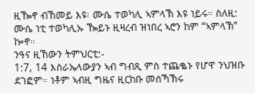ዚዀኖ ብኸመይ እዩ፧ ሙሴ ተወካሊ ኣምላኽ እዩ ነይሩ። ስለዚ: ሙሴ ነቲ ተወካሊኡ ዀይኑ ዚዛረብ ዝነበረ ኣሮን ከም “ኣምላኽ” ኰኖ።
ንዓና ዚኸውን ትምህርቲ:-
1:7, 14 እስራኤላውያን ኣብ ግብጺ ምስ ተጨቈኑ የሆዋ ንህዝቡ ደገፎም። ነቶም ኣብዚ ግዜና ዚርከቡ መሰኻኽሩ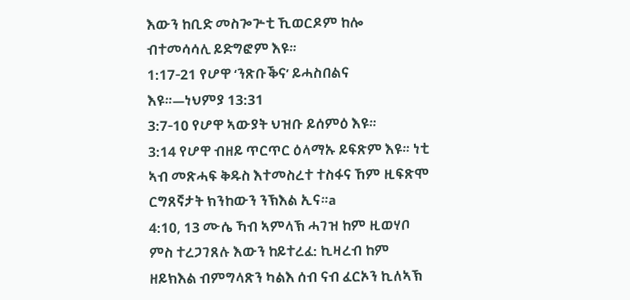እውን ከቢድ መስጐጕቲ ኺወርዶም ከሎ ብተመሳሳሊ ይድግፎም እዩ።
1:17-21 የሆዋ ‘ንጽቡቕና’ ይሓስበልና እዩ።—ነህምያ 13:31
3:7-10 የሆዋ ኣውያት ህዝቡ ይሰምዕ እዩ።
3:14 የሆዋ ብዘይ ጥርጥር ዕላማኡ ይፍጽም እዩ። ነቲ ኣብ መጽሓፍ ቅዱስ እተመስረተ ተስፋና ኸም ዚፍጽሞ ርግጸኛታት ክንከውን ንኽእል ኢና።a
4:10, 13 ሙሴ ኻብ ኣምላኽ ሓገዝ ከም ዚወሃቦ ምስ ተረጋገጸሉ እውን ከይተረፈ: ኪዛረብ ከም ዘይክእል ብምግላጽን ካልእ ሰብ ናብ ፈርኦን ኪለኣኽ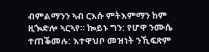ብምልማንን ኣብ ርእሱ ምትእምማን ከም ዚጐድሎ ኣርኣየ። ኰይኑ ግን: የሆዋ ንሙሴ ተጠቕመሉ: እተዋህቦ መዝነት ንኺፍጽም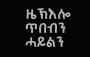ዜኽእሎ ጥበብን ሓይልን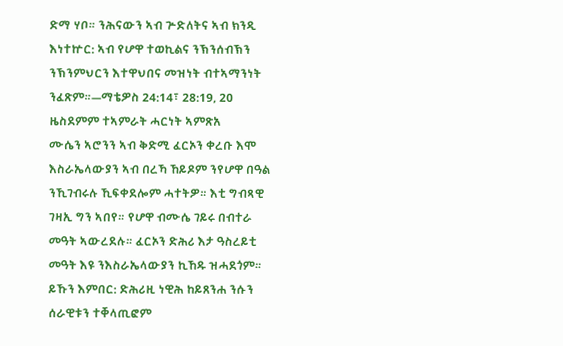ድማ ሃቦ። ንሕናውን ኣብ ጕድለትና ኣብ ክንዲ እነተኵር: ኣብ የሆዋ ተወኪልና ንኽንሰብኽን ንኽንምህርን እተዋህበና መዝነት ብተኣማንነት ንፈጽም።—ማቴዎስ 24:14፣ 28:19, 20
ዜስደምም ተኣምራት ሓርነት ኣምጽአ
ሙሴን ኣሮንን ኣብ ቅድሚ ፈርኦን ቀረቡ እሞ እስራኤላውያን ኣብ በረኻ ኸይዶም ንየሆዋ በዓል ንኺገብሩሉ ኺፍቀደሎም ሓተትዎ። እቲ ግብጻዊ ገዛኢ ግን ኣበየ። የሆዋ ብሙሴ ገይሩ በብተራ መዓት ኣውረደሉ። ፈርኦን ድሕሪ እታ ዓስረይቲ መዓት እዩ ንእስራኤላውያን ኪኸዱ ዝሓደጎም። ይኹን እምበር: ድሕሪዚ ነዊሕ ከይጸንሐ ንሱን ሰራዊቱን ተቐላጢፎም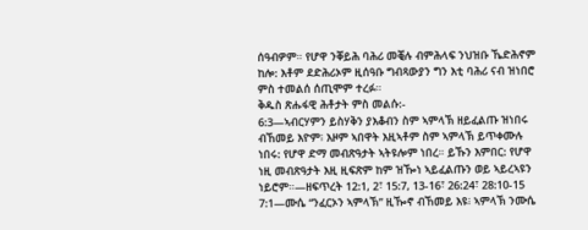ሰዓብዎም። የሆዋ ንቐይሕ ባሕሪ መቒሉ ብምሕላፍ ንህዝቡ ኼድሕኖም ከሎ: እቶም ደድሕሪኦም ዚሰዓቡ ግብጻውያን ግን እቲ ባሕሪ ናብ ዝነበሮ ምስ ተመልሰ ሰጢሞም ተረፉ።
ቅዱስ ጽሑፋዊ ሕቶታት ምስ መልሱ:-
6:3—ኣብርሃምን ይስሃቅን ያእቆብን ስም ኣምላኽ ዘይፈልጡ ዝነበሩ ብኸመይ እዮም፧ እዞም ኣበዋት እዚኣቶም ስም ኣምላኽ ይጥቀሙሉ ነበሩ: የሆዋ ድማ መብጽዓታት ኣትዩሎም ነበረ። ይኹን እምበር: የሆዋ ነዚ መብጽዓታት እዚ ዚፍጽም ከም ዝዀነ ኣይፈልጡን ወይ ኣይረኣዩን ነይሮም።—ዘፍጥረት 12:1, 2፣ 15:7, 13-16፣ 26:24፣ 28:10-15
7:1—ሙሴ “ንፈርኦን ኣምላኽ” ዚዀኖ ብኸመይ እዩ፧ ኣምላኽ ንሙሴ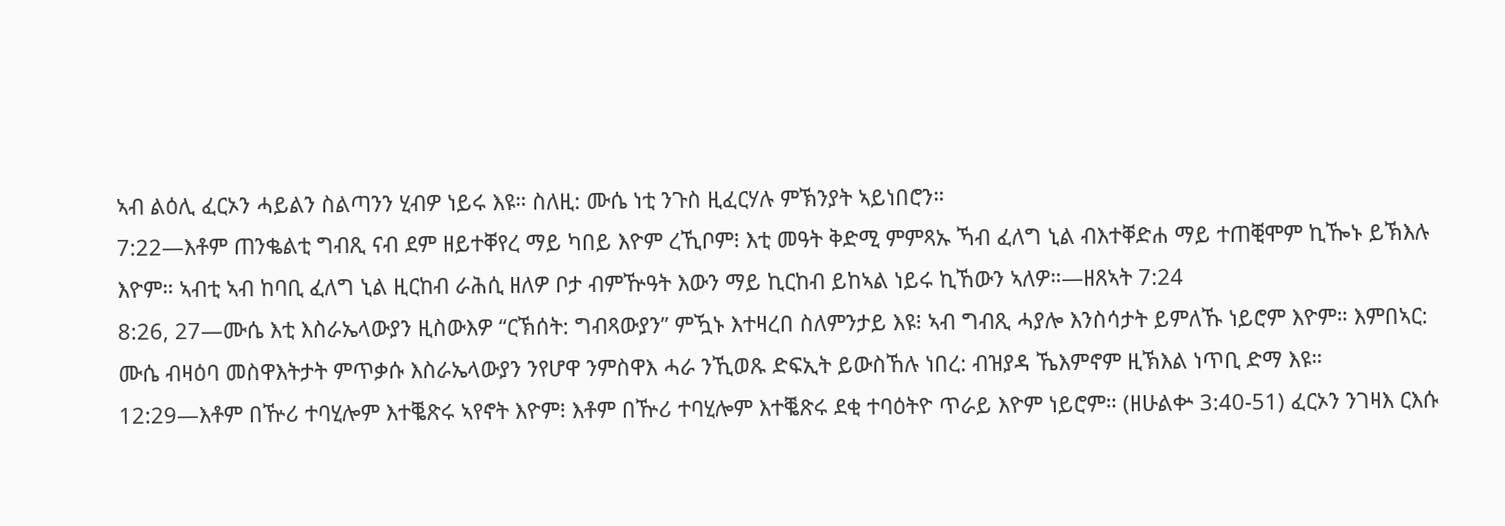ኣብ ልዕሊ ፈርኦን ሓይልን ስልጣንን ሂብዎ ነይሩ እዩ። ስለዚ: ሙሴ ነቲ ንጉስ ዚፈርሃሉ ምኽንያት ኣይነበሮን።
7:22—እቶም ጠንቈልቲ ግብጺ ናብ ደም ዘይተቐየረ ማይ ካበይ እዮም ረኺቦም፧ እቲ መዓት ቅድሚ ምምጻኡ ኻብ ፈለግ ኒል ብእተቐድሐ ማይ ተጠቒሞም ኪዀኑ ይኽእሉ እዮም። ኣብቲ ኣብ ከባቢ ፈለግ ኒል ዚርከብ ራሕሲ ዘለዎ ቦታ ብምዅዓት እውን ማይ ኪርከብ ይከኣል ነይሩ ኪኸውን ኣለዎ።—ዘጸኣት 7:24
8:26, 27—ሙሴ እቲ እስራኤላውያን ዚስውእዎ “ርኽሰት: ግብጻውያን” ምዃኑ እተዛረበ ስለምንታይ እዩ፧ ኣብ ግብጺ ሓያሎ እንስሳታት ይምለኹ ነይሮም እዮም። እምበኣር: ሙሴ ብዛዕባ መስዋእትታት ምጥቃሱ እስራኤላውያን ንየሆዋ ንምስዋእ ሓራ ንኺወጹ ድፍኢት ይውስኸሉ ነበረ: ብዝያዳ ኼእምኖም ዚኽእል ነጥቢ ድማ እዩ።
12:29—እቶም በዅሪ ተባሂሎም እተቘጽሩ ኣየኖት እዮም፧ እቶም በዅሪ ተባሂሎም እተቘጽሩ ደቂ ተባዕትዮ ጥራይ እዮም ነይሮም። (ዘሁልቍ 3:40-51) ፈርኦን ንገዛእ ርእሱ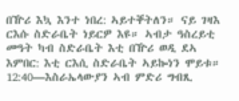በዅሪ እኳ እንተ ነበረ: ኣይተቐትለን። ናይ ገዛእ ርእሱ ስድራቤት ነይርዎ እዩ። ኣብታ ዓስረይቲ መዓት ካብ ስድራቤት እቲ በዅሪ ወዲ ደኣ እምበር: እቲ ርእሲ ስድራቤት ኣይኰነን ሞይቱ።
12:40—እስራኤላውያን ኣብ ምድሪ ግብጺ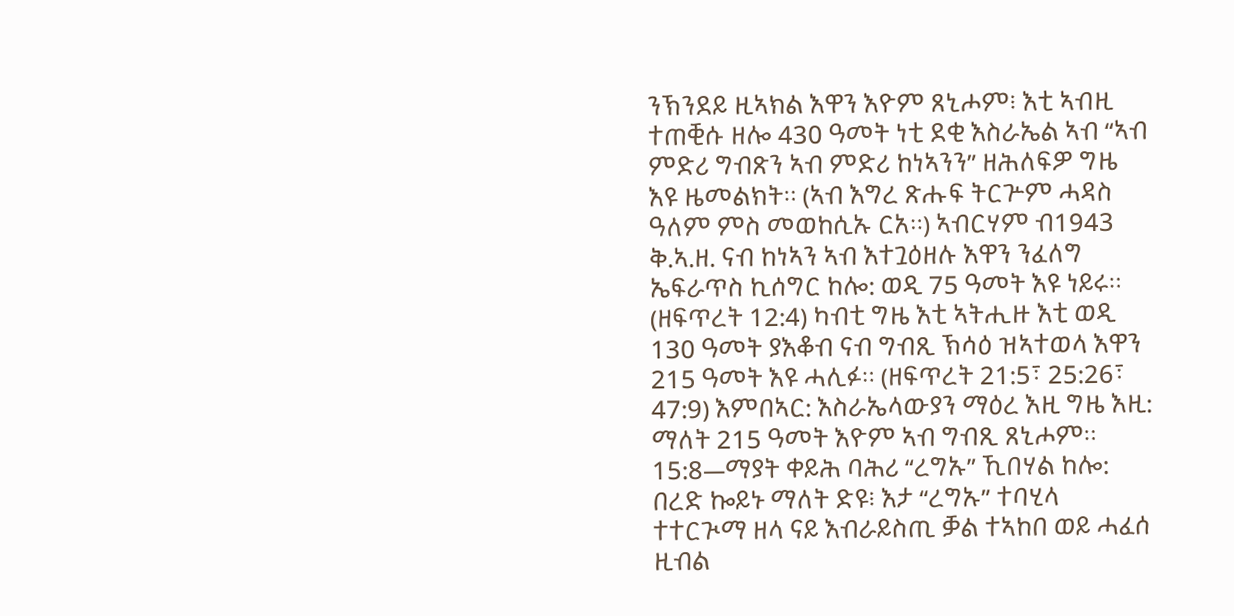ንኽንደይ ዚኣክል እዋን እዮም ጸኒሖም፧ እቲ ኣብዚ ተጠቒሱ ዘሎ 430 ዓመት ነቲ ደቂ እስራኤል ኣብ “ኣብ ምድሪ ግብጽን ኣብ ምድሪ ከነኣንን” ዘሕለፍዎ ግዜ እዩ ዜመልክት። (ኣብ እግረ ጽሑፍ ትርጕም ሓዳስ ዓለም ምስ መወከሲኡ ርአ።) ኣብርሃም ብ1943 ቅ.ኣ.ዘ. ናብ ከነኣን ኣብ እተጓዕዘሉ እዋን ንፈለግ ኤፍራጥስ ኪሰግር ከሎ: ወዲ 75 ዓመት እዩ ነይሩ። (ዘፍጥረት 12:4) ካብቲ ግዜ እቲ ኣትሒዙ እቲ ወዲ 130 ዓመት ያእቆብ ናብ ግብጺ ኽሳዕ ዝኣተወላ እዋን 215 ዓመት እዩ ሓሊፉ። (ዘፍጥረት 21:5፣ 25:26፣ 47:9) እምበኣር: እስራኤላውያን ማዕረ እዚ ግዜ እዚ: ማለት 215 ዓመት እዮም ኣብ ግብጺ ጸኒሖም።
15:8—ማያት ቀይሕ ባሕሪ “ረግኡ” ኺበሃል ከሎ: በረድ ኰይኑ ማለት ድዩ፧ እታ “ረግኡ” ተባሂላ ተተርጒማ ዘላ ናይ እብራይስጢ ቓል ተኣከበ ወይ ሓፈሰ ዚብል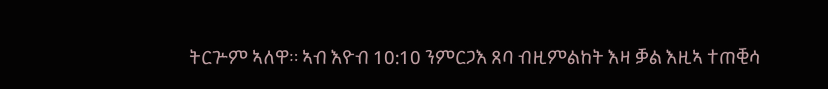ትርጕም ኣለዋ። ኣብ እዮብ 10:10 ንምርጋእ ጸባ ብዚምልከት እዛ ቓል እዚኣ ተጠቒሳ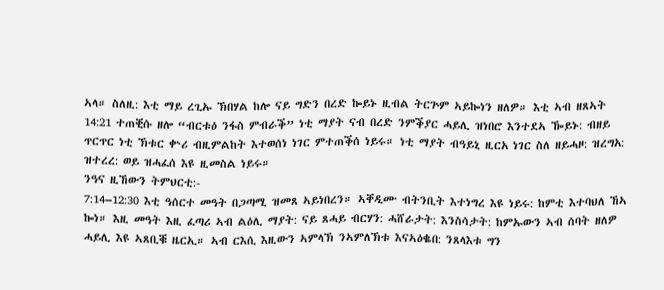ኣላ። ስለዚ: እቲ ማይ ረጊኡ ኽበሃል ከሎ ናይ ግድን በረድ ኰይኑ ዚብል ትርጕም ኣይኰነን ዘለዎ። እቲ ኣብ ዘጸኣት 14:21 ተጠቒሱ ዘሎ “ብርቱዕ ንፋስ ምብራቕ” ነቲ ማያት ናብ በረድ ንምቕያር ሓይሊ ዝነበሮ እንተደኣ ዀይኑ: ብዘይ ጥርጥር ነቲ ኽቱር ቍሪ ብዚምልከት እተወሰነ ነገር ምተጠቕሰ ነይሩ። ነቲ ማያት ብዓይኒ ዚርአ ነገር ስለ ዘይሓዞ: ዝረግአ: ዝተረረ: ወይ ዝሓፈሰ እዩ ዚመስል ነይሩ።
ንዓና ዚኸውን ትምህርቲ:-
7:14–12:30 እቲ ዓሰርተ መዓት በጋጣሚ ዝመጸ ኣይነበረን። ኣቐዲሙ ብትንቢት እተነግረ እዩ ነይሩ: ከምቲ እተባህለ ኸኣ ኰነ። እዚ መዓት እዚ ፈጣሪ ኣብ ልዕሊ ማያት: ናይ ጸሓይ ብርሃን: ሓሸራታት: እንስሳታት: ከምኡውን ኣብ ሰባት ዘለዎ ሓይሊ እዩ ኣጸቢቑ ዜርኢ። ኣብ ርእሲ እዚውን ኣምላኽ ንኣምለኽቱ እናኣዕቈበ: ንጸላእቱ ግን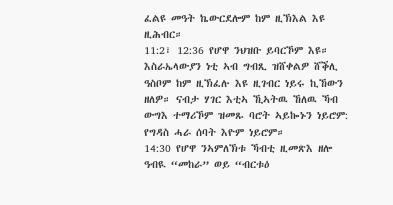ፈልዩ መዓት ኬውርደሎም ከም ዚኽእል እዩ ዚሕብር።
11:2፣ 12:36 የሆዋ ንህዝቡ ይባርኾም እዩ። እስራኤላውያን ነቲ ኣብ ግብጺ ዝሸቀልዎ ሸቕሊ ዓስቦም ከም ዚኽፈሉ እዩ ዚገብር ነይሩ ኪኸውን ዘለዎ። ናብታ ሃገር እቲኣ ኺኣትዉ ኸለዉ ኻብ ውግእ ተማሪኾም ዝመጹ ባሮት ኣይኰኑን ነይሮም: የግዳስ ሓራ ሰባት እዮም ነይሮም።
14:30 የሆዋ ንኣምለኽቱ ኻብቲ ዚመጽእ ዘሎ ዓብዪ “መከራ” ወይ “ብርቱዕ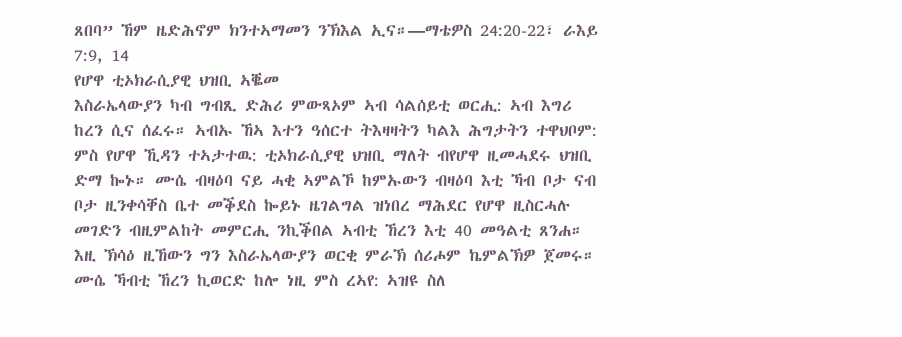ጸበባ” ኸም ዜድሕኖም ክንተኣማመን ንኽእል ኢና።—ማቴዎስ 24:20-22፣ ራእይ 7:9, 14
የሆዋ ቲኦክራሲያዊ ህዝቢ ኣቘመ
እስራኤላውያን ካብ ግብጺ ድሕሪ ምውጻኦም ኣብ ሳልሰይቲ ወርሒ: ኣብ እግሪ ከረን ሲና ሰፈሩ። ኣብኡ ኸኣ እተን ዓሰርተ ትእዛዛትን ካልእ ሕግታትን ተዋህቦም: ምስ የሆዋ ኺዳን ተኣታተዉ: ቲኦክራሲያዊ ህዝቢ ማለት ብየሆዋ ዚመሓደሩ ህዝቢ ድማ ኰኑ። ሙሴ ብዛዕባ ናይ ሓቂ ኣምልኾ ከምኡውን ብዛዕባ እቲ ኻብ ቦታ ናብ ቦታ ዚንቀሳቐስ ቤተ መቕደስ ኰይኑ ዜገልግል ዝነበረ ማሕደር የሆዋ ዚስርሓሉ መገድን ብዚምልከት መምርሒ ንኪቕበል ኣብቲ ኸረን እቲ 40 መዓልቲ ጸንሐ። እዚ ኽሳዕ ዚኸውን ግን እስራኤላውያን ወርቂ ምራኽ ሰሪሖም ኬምልኽዎ ጀመሩ። ሙሴ ኻብቲ ኸረን ኪወርድ ከሎ ነዚ ምስ ረኣየ: ኣዝዩ ስለ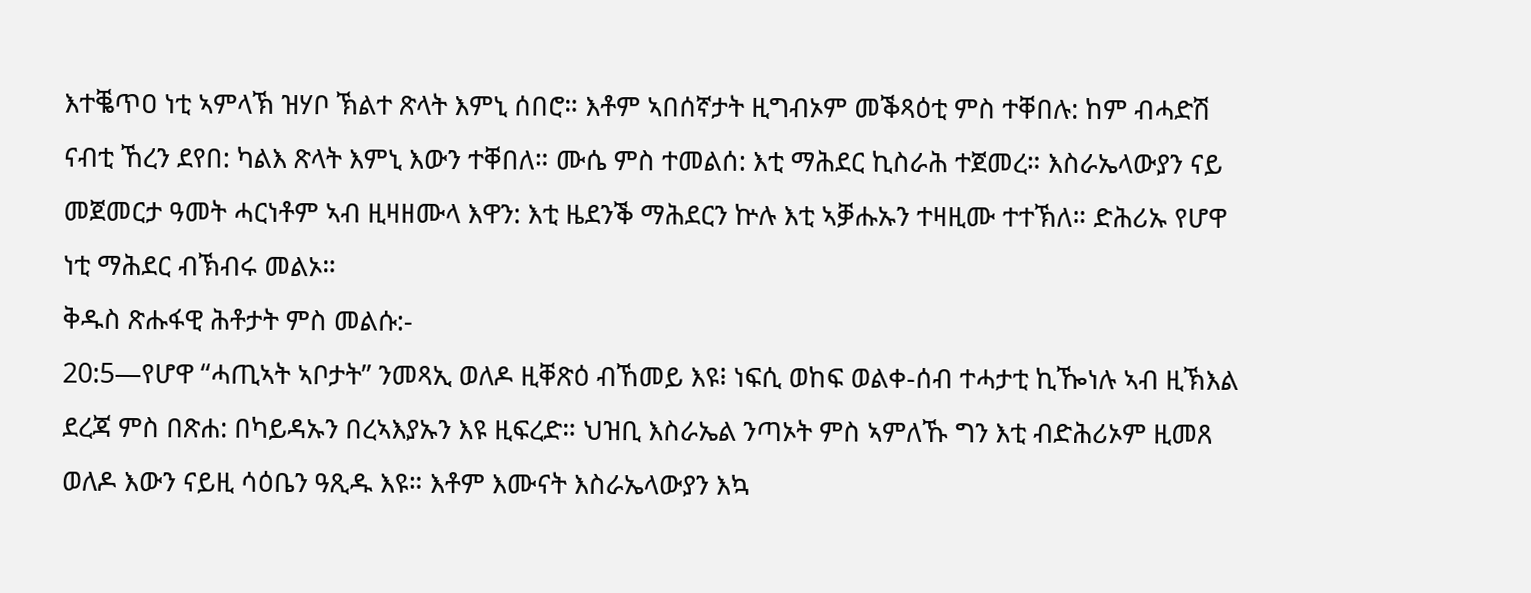እተቘጥዐ ነቲ ኣምላኽ ዝሃቦ ኽልተ ጽላት እምኒ ሰበሮ። እቶም ኣበሰኛታት ዚግብኦም መቕጻዕቲ ምስ ተቐበሉ: ከም ብሓድሽ ናብቲ ኸረን ደየበ: ካልእ ጽላት እምኒ እውን ተቐበለ። ሙሴ ምስ ተመልሰ: እቲ ማሕደር ኪስራሕ ተጀመረ። እስራኤላውያን ናይ መጀመርታ ዓመት ሓርነቶም ኣብ ዚዛዘሙላ እዋን: እቲ ዜደንቕ ማሕደርን ኵሉ እቲ ኣቓሑኡን ተዛዚሙ ተተኽለ። ድሕሪኡ የሆዋ ነቲ ማሕደር ብኽብሩ መልኦ።
ቅዱስ ጽሑፋዊ ሕቶታት ምስ መልሱ:-
20:5—የሆዋ “ሓጢኣት ኣቦታት” ንመጻኢ ወለዶ ዚቐጽዕ ብኸመይ እዩ፧ ነፍሲ ወከፍ ወልቀ-ሰብ ተሓታቲ ኪዀነሉ ኣብ ዚኽእል ደረጃ ምስ በጽሐ: በካይዳኡን በረኣእያኡን እዩ ዚፍረድ። ህዝቢ እስራኤል ንጣኦት ምስ ኣምለኹ ግን እቲ ብድሕሪኦም ዚመጸ ወለዶ እውን ናይዚ ሳዕቤን ዓጺዱ እዩ። እቶም እሙናት እስራኤላውያን እኳ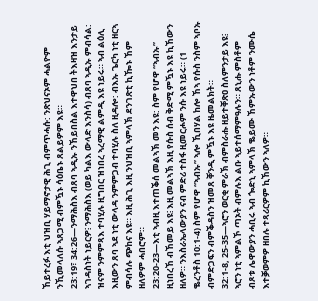ኸይተረፉ እቲ ህዝቢ ሃይማኖታዊ ሕጊ ብምጥሓሱ: ንጽህናኦም ሓልዮም ንኺመላለሱ ኣጸጋሚ ብምዃኑ ሳዕቤኑ ጸልይዎም እዩ።
23:19፣ 34:26—ንማሕስእ ብጸባ ኣዲኡ ንኸይበስል እተዋህበ ትእዛዝ እንታይ ኣገዳስነት ነይርዎ፧ ንማሕስእ (ወይ ካልእ ውላድ እንስሳ) ብጸባ ኣዲኡ ምብሳል: ዝናም ንምምጻእ ተባሂሉ ዚግበር ዝነበረ ኣረማዊ ልምዲ እዩ ነይሩ። ኣብ ልዕሊ እዚውን ጸባ ኣደ ነቲ ውላዳ ንምምጋብ ተባሂሉ ስለ ዚዳሎ: ብእኡ ጌርካ ነቲ ዘርኣ ምብሳሉ ጭከና እዩ። እዚ ሕጊ እዚ ንህዝቢ ኣምላኽ ደንገጽቲ ኪዀኑ ኸም ዘለዎም ሓበሮም።
23:20-23—እቲ ኣብዚ እተጠቕሰ መልኣኽ መን እዩ: ስም የሆዋ “ኣብኡ” ዚነበረኸ ብኸመይ እዩ፧ እዚ መልኣኽ እዚ የሱስ ሰብ ቅድሚ ምዃኑ እዩ ኪኸውን ዘለዎ። ንእስራኤላውያን ናብ ምድሪ ተስፋ ዚመርሖም ንሱ እዩ ነይሩ። (1 ቈረንቶስ 10:1-4) ስም የሆዋ “ኣብኡ” ኣሎ ኺበሃል ከሎ ኸኣ የሱስ ንስም ኣቦኡ ብምድጋፍን ብምቕዳስን ዝመጸ ቐንዲ ምዃኑ እዩ ዜመልክት።
32:1-8, 25-35—ኣሮን ወርቂ ምራኽ ብምስራሑ ዘይተቐጽዐ ስለምንታይ እዩ፧ ኣሮን ነቲ ኣምልኾ ጣኦት ብምሉእ ልቡ ኣይተሰማምዓሉን። ጸኒሑ ምስቶም ብጾቱ ሌዋውያን ሓቢሩ ኣብ ጐድኒ ኣምላኽ ቈይሙ ኸምኡውን ነቶም ንሙሴ እተቓወምዎ ዘበሉ ተጻሪርዎም ኪኸውን ኣለዎ።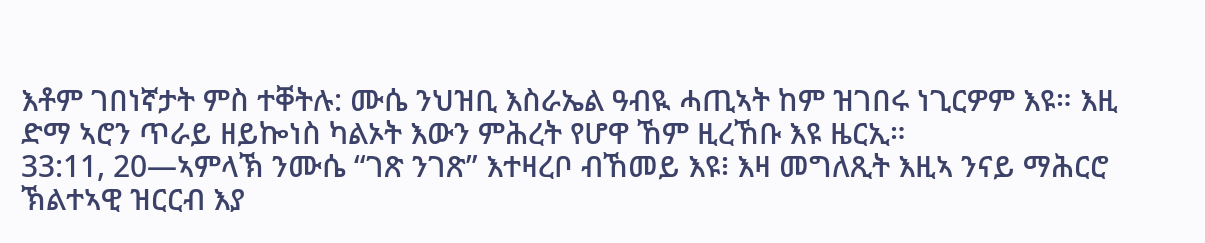እቶም ገበነኛታት ምስ ተቐትሉ: ሙሴ ንህዝቢ እስራኤል ዓብዪ ሓጢኣት ከም ዝገበሩ ነጊርዎም እዩ። እዚ ድማ ኣሮን ጥራይ ዘይኰነስ ካልኦት እውን ምሕረት የሆዋ ኸም ዚረኸቡ እዩ ዜርኢ።
33:11, 20—ኣምላኽ ንሙሴ “ገጽ ንገጽ” እተዛረቦ ብኸመይ እዩ፧ እዛ መግለጺት እዚኣ ንናይ ማሕርሮ ኽልተኣዊ ዝርርብ እያ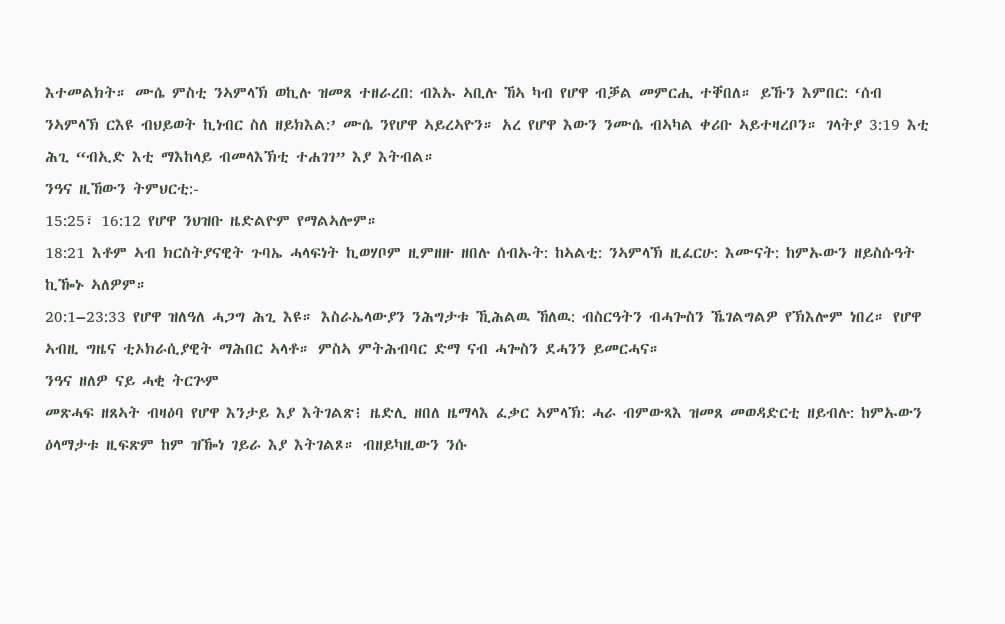እተመልክት። ሙሴ ምስቲ ንኣምላኽ ወኪሉ ዝመጸ ተዘራረበ: ብእኡ ኣቢሉ ኸኣ ካብ የሆዋ ብቓል መምርሒ ተቐበለ። ይኹን እምበር: ‘ሰብ ንኣምላኽ ርእዩ ብህይወት ኪነብር ስለ ዘይክእል:’ ሙሴ ንየሆዋ ኣይረኣዮን። አረ የሆዋ እውን ንሙሴ ብኣካል ቀሪቡ ኣይተዛረቦን። ገላትያ 3:19 እቲ ሕጊ “ብኢድ እቲ ማእከላይ ብመላእኽቲ ተሐገገ” እያ እትብል።
ንዓና ዚኸውን ትምህርቲ:-
15:25፣ 16:12 የሆዋ ንህዝቡ ዜድልዮም የማልኣሎም።
18:21 እቶም ኣብ ክርስትያናዊት ጉባኤ ሓላፍነት ኪወሃቦም ዚምዘዙ ዘበሉ ሰብኡት: ከኣልቲ: ንኣምላኽ ዚፈርሁ: እሙናት: ከምኡውን ዘይስሱዓት ኪዀኑ ኣለዎም።
20:1–23:33 የሆዋ ዝለዓለ ሓጋግ ሕጊ እዩ። እስራኤላውያን ንሕግታቱ ኺሕልዉ ኸለዉ: ብስርዓትን ብሓጐስን ኼገልግልዎ የኽእሎም ነበረ። የሆዋ ኣብዚ ግዜና ቲኦክራሲያዊት ማሕበር ኣላቶ። ምስኣ ምትሕብባር ድማ ናብ ሓጐስን ደሓንን ይመርሓና።
ንዓና ዘለዎ ናይ ሓቂ ትርጕም
መጽሓፍ ዘጸኣት ብዛዕባ የሆዋ እንታይ እያ እትገልጽ፧ ዜድሊ ዘበለ ዜማላእ ፈቃር ኣምላኽ: ሓራ ብምውጻእ ዝመጸ መወዳድርቲ ዘይብሉ: ከምኡውን ዕላማታቱ ዚፍጽም ከም ዝዀነ ገይራ እያ እትገልጾ። ብዘይካዚውን ንሱ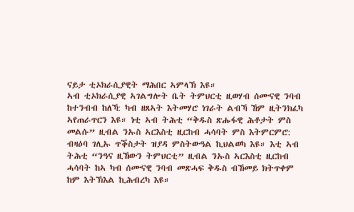ናይታ ቲኦክራሲያዊት ማሕበር ኣምላኽ እዩ።
ኣብ ቲኦክራሲያዊ ኣገልግሎት ቤት ትምህርቲ ዚወሃብ ሰሙናዊ ንባብ ከተንብብ ከለኻ: ካብ ዘጸኣት እትመሃሮ ነገራት ልብኻ ኸም ዚትንክፈካ ኣየጠራጥርን እዩ። ነቲ ኣብ ትሕቲ “ቅዱስ ጽሑፋዊ ሕቶታት ምስ መልሱ” ዚብል ንኡስ ኣርእስቲ ዚርከብ ሓሳባት ምስ እትምርምሮ: ብዛዕባ ገሊኡ ጥቕስታት ዝያዳ ምስትውዓል ኪህልወካ እዩ። እቲ ኣብ ትሕቲ “ንዓና ዚኸውን ትምህርቲ” ዚብል ንኡስ ኣርእስቲ ዚርከብ ሓሳባት ከኣ ካብ ሰሙናዊ ንባብ መጽሓፍ ቅዱስ ብኸመይ ክትጥቀም ከም እትኽእል ኪሕብረካ እዩ።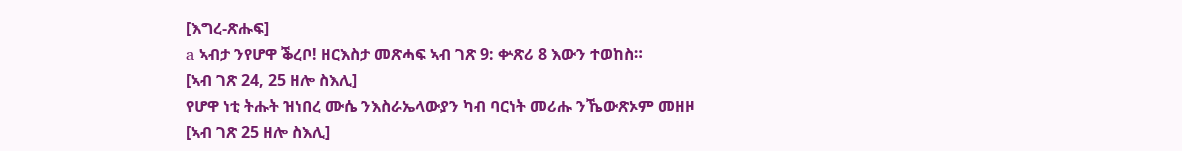[እግረ-ጽሑፍ]
a ኣብታ ንየሆዋ ቕረቦ! ዘርእስታ መጽሓፍ ኣብ ገጽ 9: ቍጽሪ 8 እውን ተወከስ።
[ኣብ ገጽ 24, 25 ዘሎ ስእሊ]
የሆዋ ነቲ ትሑት ዝነበረ ሙሴ ንእስራኤላውያን ካብ ባርነት መሪሑ ንኼውጽኦም መዘዞ
[ኣብ ገጽ 25 ዘሎ ስእሊ]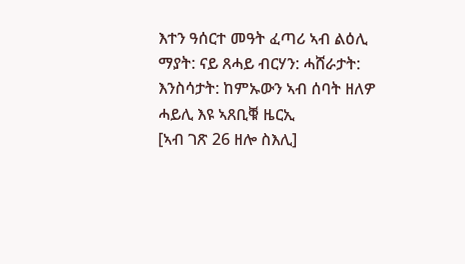እተን ዓሰርተ መዓት ፈጣሪ ኣብ ልዕሊ ማያት: ናይ ጸሓይ ብርሃን: ሓሸራታት: እንስሳታት: ከምኡውን ኣብ ሰባት ዘለዎ ሓይሊ እዩ ኣጸቢቑ ዜርኢ
[ኣብ ገጽ 26 ዘሎ ስእሊ]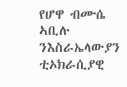የሆዋ ብሙሴ ኣቢሉ ንእስራኤላውያን ቲኦክራሲያዊ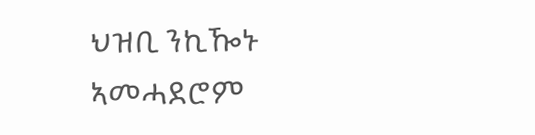ህዝቢ ንኪዀኑ ኣመሓደሮም